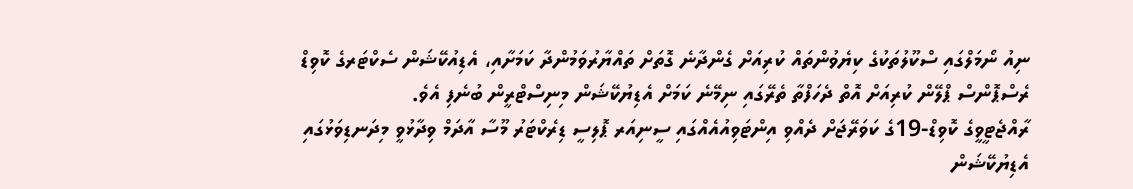ނިއު ނޯމަލްގައި ސްކޫލުތަކުގެ ކިޔެވުންތައް ކުރިއަށް ގެންދާނެ ގޮތަށް ތައްޔާރުވަމުންދާ ކަމަށާއި، އެޑިއުކޭޝަން ސެކްޓަރގެ ކޮވިޑް ރެސްޕޮންސް ޕްލޭން ކުރިއަށް އޮތް ދެހަފްތާ ތެރޭގައި ނިމޭނެ ކަމަށް އެޑިޔުކޭޝަން މިނިސްޓްރީން ބުނެފި އެވެ.
ރާއްޖެޓީވީގެ ކޮވިޑް-19ގެ ކަވަރޭޖަށް ދެއްވި އިންޓަވިއުއެއްގައި ސީނިއަރ ޕޮލިސީ ޑިރެކްޓަރު މޫސާ އާދަމް ވިދާޅުވީ މިދަނޑިވަޅުގައި އެޑިޔުކޭޝަން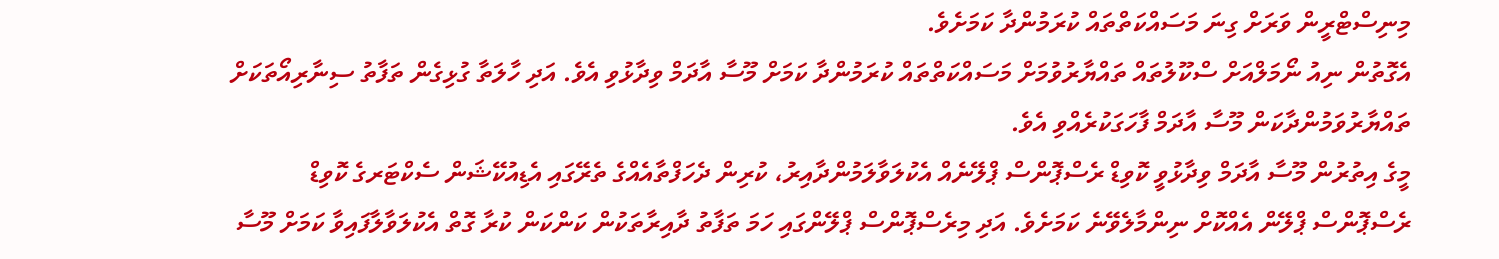މިނިސްޓްރީން ވަރަށް ގިނަ މަސައްކަތްތައް ކުރަމުންދާ ކަމަށެވެ.
އެގޮތުން ނިއު ނޯމަލްއަށް ސްކޫލުތައް ތައްޔާރުވުމަށް މަސައްކަތްތައް ކުރަމުންދާ ކަމަށް މޫސާ އާދަމް ވިދާޅުވި އެވެ. އަދި ހާލަތާ ގުޅިގެން ތަފާތު ސިނާރިއޯތަކަށް ތައްޔާރުވަމުންދާކަން މޫސާ އާދަމް ފާހަގަކުރެއްވި އެވެ.
މީގެ އިތުރުން މޫސާ އާދަމް ވިދާޅުވީ ކޮވިޑް ރެސްޕޮންސް ޕްލޭނެއް އެކުލަވާލަމުންދާއިރު، ކުރިން ދެހަފްތާއެއްގެ ތެރޭގައި އެޑިއުކޭޝަން ސެކްޓަރގެ ކޮވިޑް ރެސްޕޮންސް ޕްލޭން އެއްކޮށް ނިންމާލެވޭނެ ކަމަށެވެ. އަދި މިރެސްޕޮންސް ޕްލޭންގައި ހަމަ ތަފާތު ދާއިރާތަކުން ކަންކަން ކުރާ ގޮތް އެކުލަވާލާފައިވާ ކަމަށް މޫސާ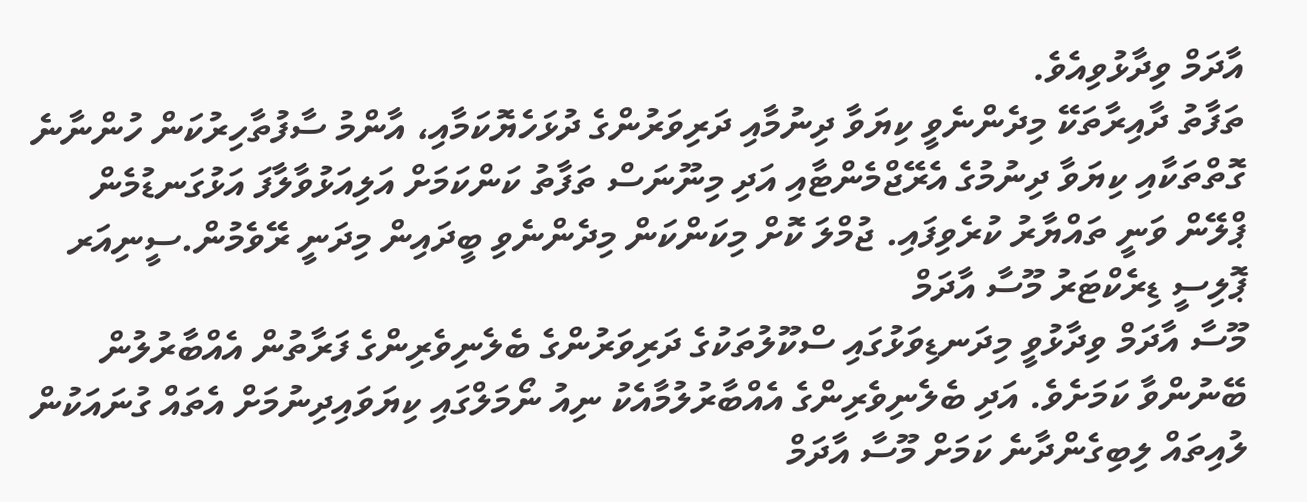އާދަމް ވިދާޅުވިއެވެ.
ތަފާތު ދާއިރާތަކޭ މިދެންނެވީ ކިޔަވާ ދިނުމާއި ދަރިވަރުންގެ ދުޅަހެޔޮކަމާއި، އާންމު ސާފުތާހިރުކަން ހުންނާނެ ގޮތްތަކާއި ކިޔަވާ ދިނުމުގެ އެރޭޖްމެންޓާއި އަދި މިނޫނަސް ތަފާތު ކަންކަމަށް އަލިއަޅުވާލާފަ އަޅުގަނޑުމެން ޕްލޭން ވަނީ ތައްޔާރު ކުރެވިފައި. ޖުމްލަ ކޮށް މިކަންކަން މިދެންނެވި ބީދައިން މިދަނީ ރޭވެމުން.ސީނިއަރ ޕޮލިސީ ޑިރެކްޓަރު މޫސާ އާދަމް
މޫސާ އާދަމް ވިދާޅުވީ މިދަނޑިވަޅުގައި ސްކޫލުތަކުގެ ދަރިވަރުންގެ ބެލެނިވެރިންގެ ފަރާތުން އެއްބާރުލުން ބޭނުންވާ ކަމަށެވެ. އަދި ބެލެނިވެރިންގެ އެއްބާރުލުމާއެކު ނިއު ނޯމަލްގައި ކިޔަވައިދިނުމަށް އެތައް ގުނައަކުން ލުއިތައް ލިބިގެންދާނެ ކަމަށް މޫސާ އާދަމް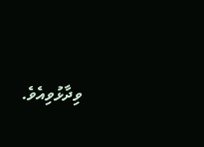ވިދާޅުވިއެވެ.